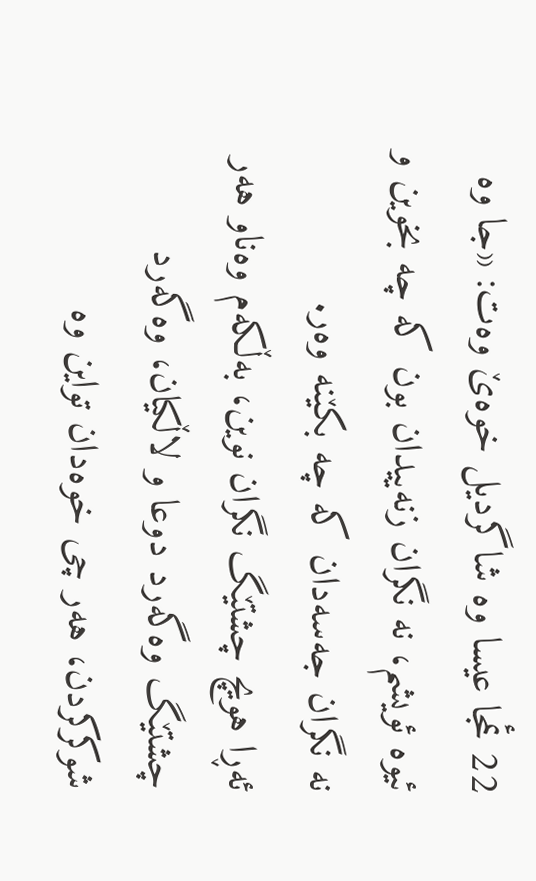22 ئمجا عیسا وه شاگردیل خوەێ وەت: «جا وه ئیوه ئویشم، نه نگران زنەییدان بون که چه بخوین و نه نگران جەسەدان که چه بکێنه وەر.
ئەڕا هویچ چشتێگ نگران نوین، بەڵکەم وەناو هەر چشتێگ وەگەرد دوعا و لاڵکیان، وەگەرد شوکرکردن، هەر چی خوەدان تواین وه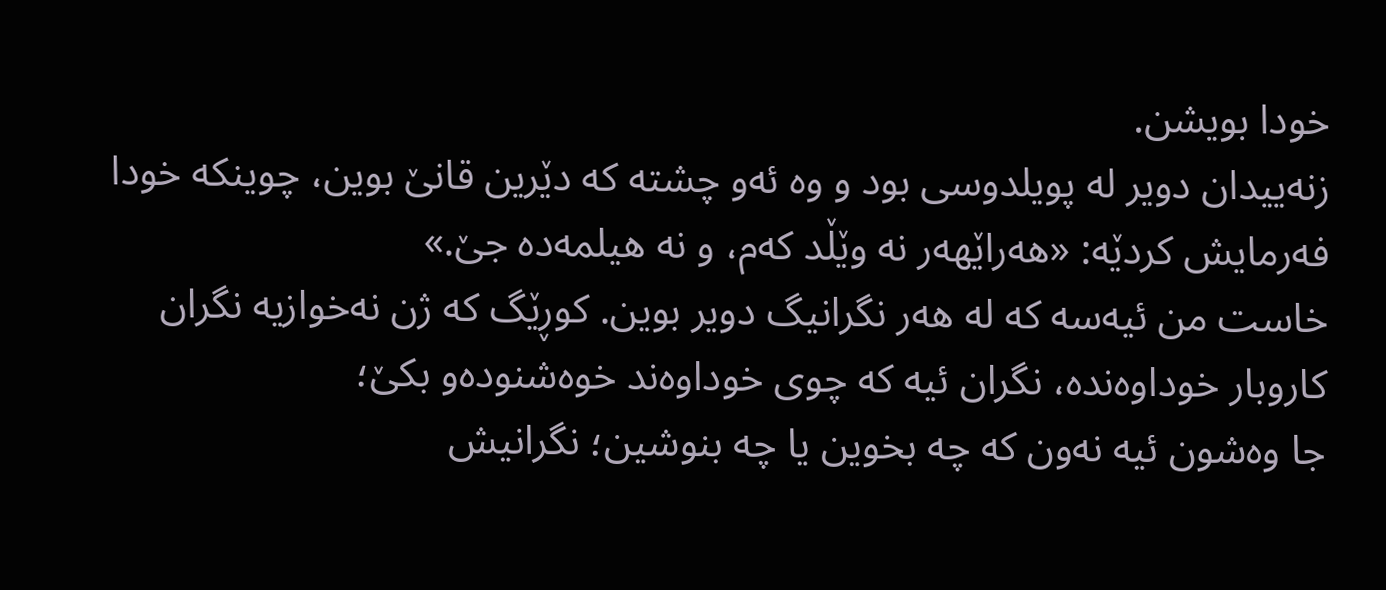خودا بویشن.
زنەییدان دویر له پویلدوسی بود و وه ئەو چشته که دێرین قانێ بوین، چوینکه خودا فەرمایش کردێه: «هەراێهەر نه وێڵد کەم، و نه هیلمەدە جێ.»
خاست من ئیەسه که له هەر نگرانیگ دویر بوین. کوڕێگ که ژن نەخوازیه نگران کاروبار خوداوەنده، نگران ئیه که چوی خوداوەند خوەشنودەو بکێ؛
جا وەشون ئیه نەون که چه بخوین یا چه بنوشین؛ نگرانیش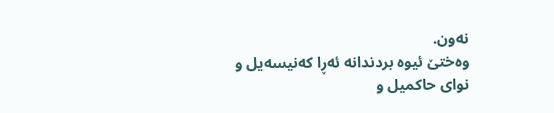نەون.
وەختێ ئیوه بردندانه ئەڕا کەنیسەیل و نوای حاکمیل و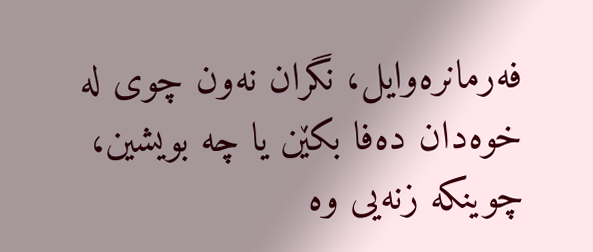فەرمانرەوایل، نگران نەون چوی له خوەدان دەفا بکێن یا چه بویشین،
چوینکه زنەیی وه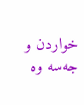خواردن و جەسه وه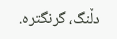دڵنگ، گرنگتره.